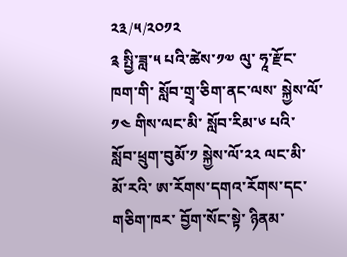༢༣/༥/༢༠༡༢
༉ སྤྱི་ཟླ་༥ པའི་ཚེས་༡༧ ལུ་ ཧཱ་རྫོང་ཁག་གི་ སློབ་གྲྭ་ཅིག་ནང་ལས་ སྐྱེས་ལོ་༡༤ གིས་ལང་མི་ སློབ་རིམ་༦ པའི་ སློབ་ཕྲུག་བུམོ་༡ སྐྱེས་ལོ་༢༢ ལང་མི་ མོ་རའི་ ཨ་རོགས་དགའ་རོགས་དང་གཅིག་ཁར་ བྱོག་སོང་སྟེ་ ཉིནམ་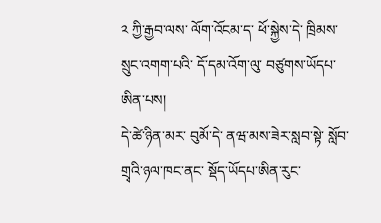༢ ཀྱི་རྒྱབ་ལས་ ལོག་འོངམ་ད་ ཕོ་སྐྱེས་དེ་ ཁྲིམས་སྲུང་འགག་པའི་ དོ་དམ་འོག་ལུ་ བཙུགས་ཡོདཔ་ཨིན་པས།
དེ་ཚེ་ཉིན་མར་ བུམོ་དེ་ ནཝ་མས་ཟེར་སླབ་སྟེ་ སློབ་གྲྭའི་ཉལ་ཁང་ནང་ སྡོད་ཡོདཔ་ཨིན་རུང་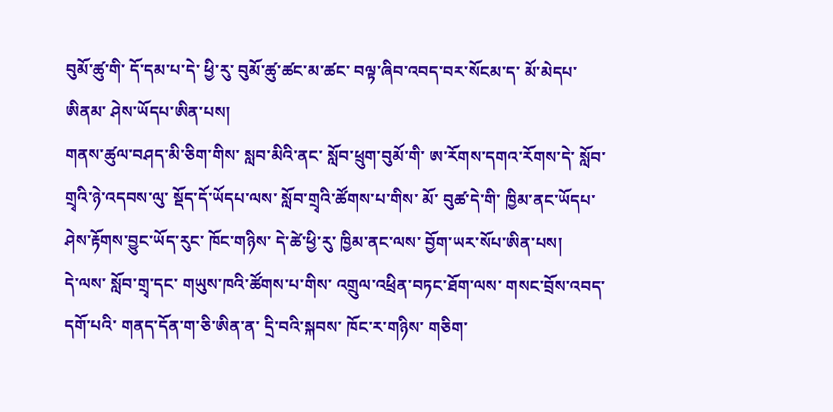བུམོ་ཚུ་གི་ དོ་དམ་པ་དེ་ ཕྱི་རུ་ བུམོ་ཚུ་ཚང་མ་ཚང་ བལྟ་ཞིབ་འབད་བར་སོངམ་ད་ མོ་མེདཔ་ཨིནམ་ ཤེས་ཡོདཔ་ཨིན་པས།
གནས་ཚུལ་བཤད་མི་ཅིག་གིས་ སླབ་མིའི་ནང་ སློབ་ཕྲུག་བུམོ་གི་ ཨ་རོགས་དགའ་རོགས་དེ་ སློབ་གྲྭའི་ཉེ་འདབས་ལུ་ སྡོད་དོ་ཡོདཔ་ལས་ སློབ་གྲྭའི་ཚོགས་པ་གིས་ མོ་ བུཚ་དེ་གི་ ཁྱིམ་ནང་ཡོདཔ་ ཤེས་རྟོགས་བྱུང་ཡོད་རུང་ ཁོང་གཉིས་ དེ་ཚེ་ཕྱི་རུ་ ཁྱིམ་ནང་ལས་ བྱོག་ཡར་སོཔ་ཨིན་པས།
དེ་ལས་ སློབ་གྲྭ་དང་ གཡུས་ཁའི་ཚོགས་པ་གིས་ འགྲུལ་འཕྲིན་བཏང་ཐོག་ལས་ གསང་བྲོས་འབད་དགོ་པའི་ གནད་དོན་ག་ཅི་ཨིན་ན་ དྲི་བའི་སྐབས་ ཁོང་ར་གཉིས་ གཅིག་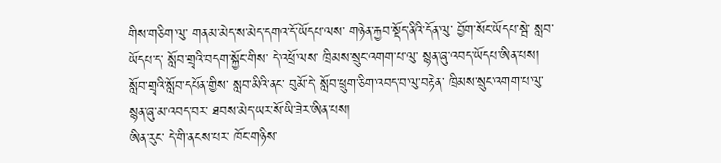གིས་གཅིག་ལུ་ གནམ་མེད་ས་མེད་དགའ་དོ་ཡོདཔ་ལས་ གཉེན་རྐྱབ་སྡོད་ནིའི་དོན་ལུ་ བྱོག་སོང་ཡོདཔ་སྦེ་ སླབ་ཡོདཔ་ད་ སློབ་གྲྭའི་བདག་སྐྱོང་གིས་ དེ་འཕྲོ་ལས་ ཁྲིམས་སྲུང་འགག་པ་ལུ་ སྙན་ཞུ་འབད་ཡོདཔ་ཨིན་པས།
སློབ་གྲྭའི་སློབ་དཔོན་གྱིས་ སླབ་མིའི་ནང་ བུམོ་དེ་ སློབ་ཕྲུག་ཅིག་འབད་བ་ལུ་བརྟེན་ ཁྲིམས་སྲུང་འགག་པ་ལུ་ སྙན་ཞུ་མ་འབད་བར་ ཐབས་མེད་ཡར་སོ་ཡི་ཟེར་ཨིན་པས།
ཨིན་རུང་ དེ་གི་ནངས་པར་ ཁོང་གཉིས་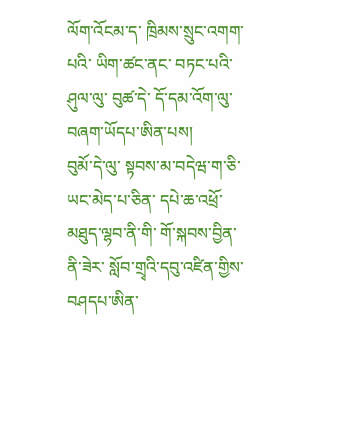ལོག་འོངམ་ད་ ཁྲིམས་སྲུང་འགག་པའི་ ཡིག་ཚང་ནང་ བཏང་པའི་ཤུལ་ལུ་ བུཚ་དེ་ དོ་དམ་འོག་ལུ་ བཞག་ཡོདཔ་ཨིན་པས།
བུམོ་དེ་ལུ་ སྟབས་མ་བདེཝ་ག་ཅི་ཡང་མེད་པ་ཅིན་ དཔེ་ཆ་འཕྲོ་མཐུད་ལྷབ་ནི་གི་ གོ་སྐབས་བྱིན་ནི་ཟེར་ སློབ་གྲྭའི་དབུ་འཛིན་གྱིས་བཤདཔ་ཨིན་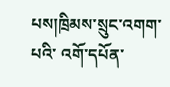པས།ཁྲིམས་སྲུང་འགག་པའི་ འགོ་དཔོན་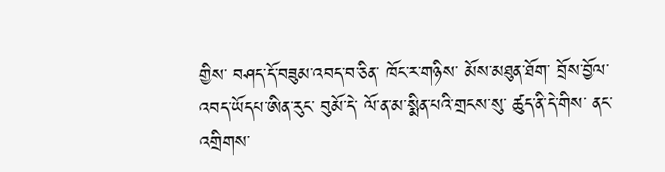གྱིས་ བཤད་དོ་བཟུམ་འབད་བ་ཅིན་ ཁོང་ར་གཉིས་ མོས་མཐུན་ཐོག་ བྲོས་བྱོལ་འབད་ཡོདཔ་ཨིན་རུང་ བུམོ་དེ་ ལོ་ན་མ་སྨིན་པའི་གྲངས་སུ་ ཚུད་ནི་དེ་གིས་ ནང་འགྲིགས་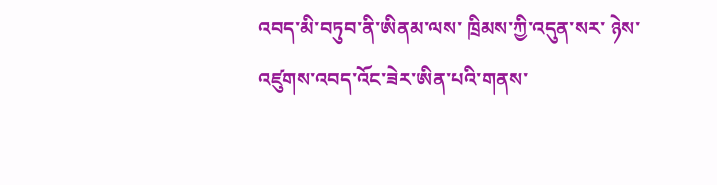འབད་མི་བཏུབ་ནི་ཨིནམ་ལས་ ཁྲིམས་ཀྱི་འདུན་སར་ ཉེས་འཛུགས་འབད་འོང་ཟེར་ཨིན་པའི་གནས་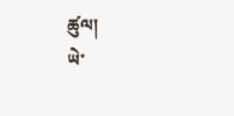ཚུལ།
ཡེ་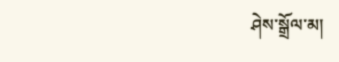ཤེས་སྒྲོལ་མ།